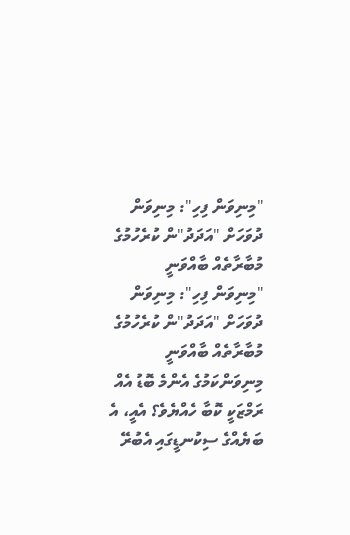"މިނިވަން ފިހި": މިނިވަން ދުވަހަށް "އަދަދު"ން ކުރެހުމުގެ މުބާރާތެއް ބާއްވަނީ
"މިނިވަން ފިހި": މިނިވަން ދުވަހަށް "އަދަދު"ން ކުރެހުމުގެ މުބާރާތެއް ބާއްވަނީ
މިނިވަންކަމުގެ އެންމެ ބޮޑު އެއް ރަމްޒަކީ ކޮބާ ހެއްޔެވެ؟ އެއީ، އެ ބަޔެއްގެ ސިކުނޑީގައި އެބުރޭ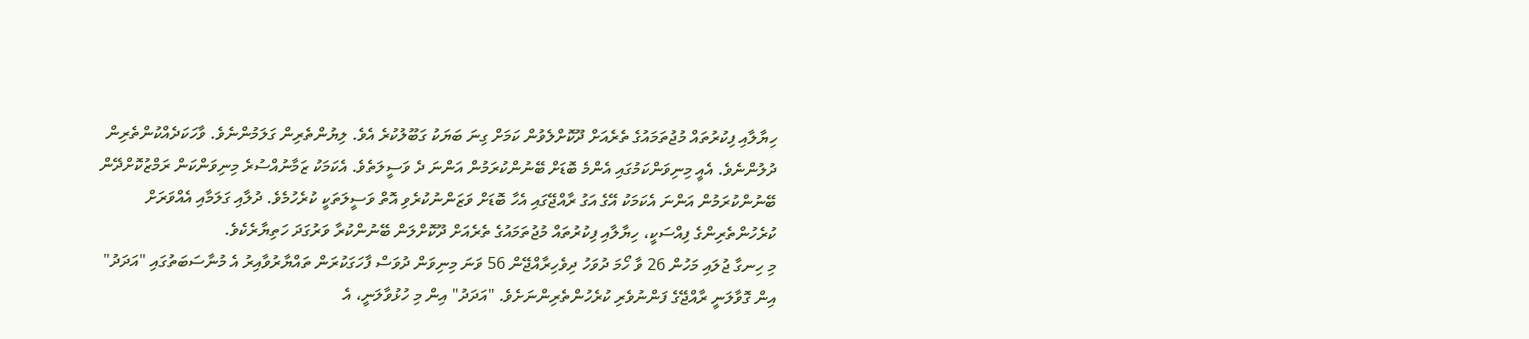ހިޔާލާއި ފިކުރުތައް މުޖުތަމައުގެ ތެރެއަށް ދޫކޮށްލެވުން ކަމަށް ގިނަ ބަޔަކު ގަބޫލުކުރެ އެވެ. ލިޔުންތެރިން ގަލަމުންނެވެ. ވާހަކަދެއްކުންތެރިން ދުލުންނެވެ. އެއީ މިނިވަންކަމުގައި އެންމެ ބޮޑަށް ބޭނުންކުރަމުން އަންނަ ދެ ވަސީލަތެވެ. އެކަމަކު ޒަމާނުއްސުރެ މިނިވަންކަން ރަމްޒުކޮށްދޭން ބޭނުންކުރަމުން އަންނަ އެކަމަކު އޭގެ އަގު ރާއްޖޭގައި އެހާ ބޮޑަށް ވަޒަންނުކުރެވި އޮތް ވަސީލަތަކީ ކުރެހުމެވެ. ދުލާއި ގަލަމާއި އެއްވަރަށް ކުރެހުންތެރިންގެ ފިއްސަކީ، ހިޔާލާއި ފިކުރުތައް މުޖުތަމައުގެ ތެރެއަށް ދޫކޮށްލަން ބޭނުންކުރާ ވަރުގަދަ ހަތިޔާރެކެވެ.
މި ހިނގާ ޖުލައި މަހުން 26 ވާ ހޯމަ ދުވަހު ދިވެހިރާއްޖޭން 56 ވަނަ މިނިވަން ދުވަސް ފާހަގަކުރަން ތައްޔާރުވާއިރު އެ މުނާސަބަތުގައި "އަދަދު" އިން ގޮވާލަނީ ރާއްޖޭގެ ފަންނުވެރި ކުރެހުންތެރިންނަށެވެ. "އަދަދު" އިން މި ހުޅުވާލަނީ، އެ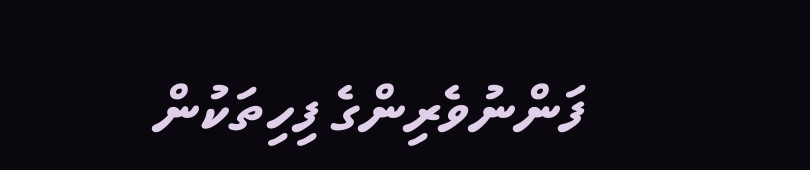ފަންނުވެރިންގެ ފިހިތަކުން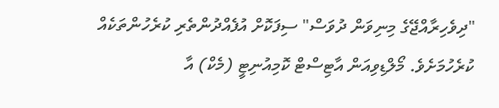"ދިވެހިރާއްޖޭގެ މިނިވަން ދުވަސް" ސިފަކޮށް އުފެއްދުންތެރި ކުރެހުންތަކެއް ކުރެހުމަށެވެ. މޯލްޑިވިއަން އާޓިސްޓް ކޮމިއުނިޓީ (މެކް) އާ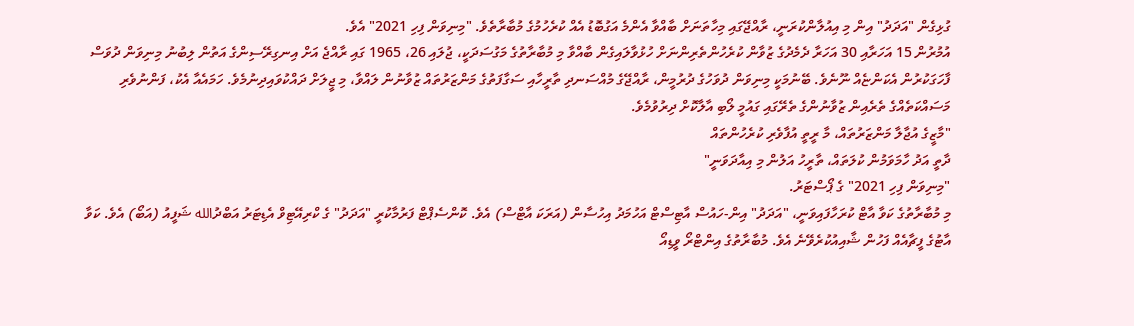ގުޅިގެން "އަދަދު" އިން މި އިއުލާންކުރަނީ، ރާއްޖޭގައި މިހާތަނަށް ބާއްވާ އެންމެ އަގުބޮޑު އެއް ކުރެހުމުގެ މުބާރާތެވެ. "މިނިވަން ފިހި 2021" އެވެ.
އުމުރުން 15 އަހަރާއި 30 އަހަރާ ދެމެދުގެ ޒުވާން ކުރެހުންތެރިންނަށް ހުޅުވާލައިގެން ބާއްވާ މި މުބާރާތުގެ މަގުސަދަކީ، ޖުލައި 26، 1965 ގައި ރާއްޖެ އަށް އިނގިރޭސިންގެ އަތުން ލިބުނު މިނިވަން ދުވަސް ފާހަގަކުރުން އެކަންޏެއް ނޫނެވެ. ބޭނުމަކީ މިނިވަން ދުވަހުގެ ދުރުމީން، ރާއްޖޭގެ މުއްސަނދި ތާރީހާއި ސަގާފަތުގެ މަންޒަރުތައް ޒުވާނުން ލައްވާ، މި ޖީލަށް ދައްކުވައިދިނުމެވެ. ހަމައެއާ އެކު، ފަންނުވެރި މަސައްކަތެއްގެ ތެރެއިން ޒުވާނުންގެ ތެރޭގައި ގައުމީ ލޯބި އާލާކޮށް ދިރުވުމެވެ.
"މާޒީގެ އުޖާލާ މަންޒަރުތައް، މާ ރީތީ އުފާވެރި ކުރެހުންތައް
ދާތީ އަދު ހާމަވަމުން ކުލަތައް، ތާރީހު އަލުން މި އިއާދަވަނީ"
"މިނިވަން ފިހި 2021" ގެ ޕޯސްޓަރު.
މި މުބާރާތުގެ ކަވާ އާޓް ކުރަހާފައިވަނީ، "އަދަދު" އިން-ހައުސް އާޓިސްޓް އަހުމަދު އިހުސާން (އަރަކަ އާޓްސް) އެވެ. ކޮންސެޕްޓް ފަރުމާކުރީ "އަދަދު" ގެ ކްރިއޭޓިވް އެޑިޓަރު އަބްދުالله ޝަފީއު (އަބޯ) އެވެ. ކަވާ އާޓުގެ ފީޗާއެއް ފަހުން ޝާއިއުކުރެވޭނެ އެވެ. މުބާރާތުގެ އިންޓްރޯ ވީޑިއޯ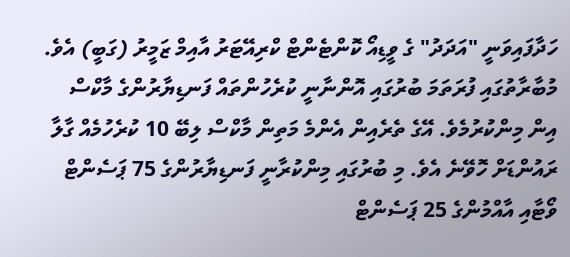ހަދާފައިވަނީ "އަދަދު" ގެ ވީޑިއޯ ކޮންޓެންޓް ކްރިއޭޓަރު އާއިމް ޒަމީރު (ގަބީ) އެވެ.
މުބާރާތުގައި ފުރަތަމަ ބުރުގައި އޮންނާނީ ކުރެހުންތައް ފަނޑިޔާރުންގެ މާކްސް އިން މިންކުރުމެވެ. އޭގެ ތެރެއިން އެންމެ މަތިން މާކްސް ލިބޭ 10 ކުރެހުމެއް ގާލާ ރައުންޑަށް ހޮވޭނެ އެވެ. މި ބުރުގައި މިންކުރާނީ ފަނޑިޔާރުންގެ 75 ޕަސެންޓް ވޯޓާއި އާއްމުންގެ 25 ޕަސެންޓް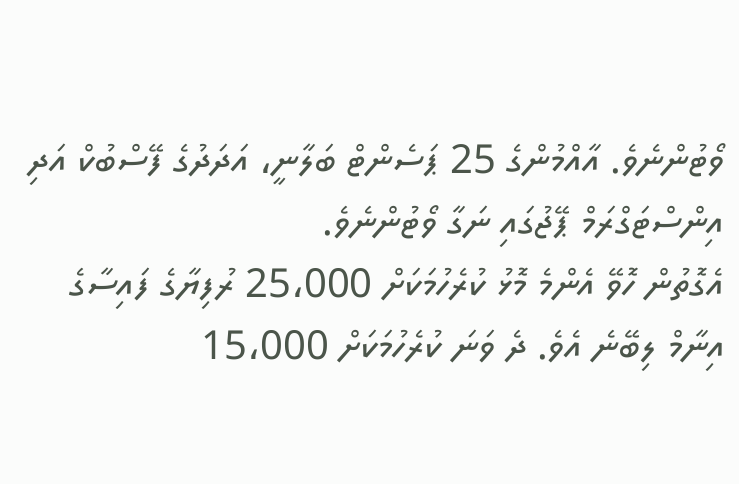ވޯޓުންނެވެ. އާއްމުންގެ 25 ޕަސެންޓް ބަލާނީ، އަދަދުގެ ފޭސްބުކް އަދި އިންސްޓަގްރަމް ޕޭޖުގައި ނަގާ ވޯޓުންނެވެ.
އެގޮތުން ހޮވޭ އެންމެ މޮޅު ކުރެހުމަކަށް 25،000 ރުފިޔާގެ ފައިސާގެ އިނާމް ލިބޭނެ އެވެ. ދެ ވަނަ ކުރެހުމަކަށް 15،000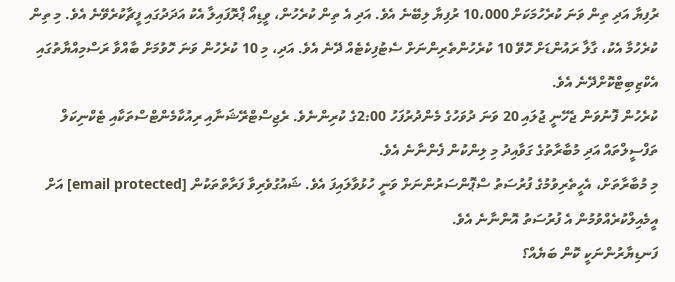ރުފިޔާ އަދި ތިން ވަނަ ކުރެހުމަކަށް 10،000 ރުފިޔާ ލިބޭނެ އެވެ. އަދި އެ ތިން ކުރެހުން، ވީޑިއޯ ޕްރޮފައިލާ އެކު އަދަދުގައި ފީޗާކުރެވޭނެ އެވެ. މި ތިން ކުރެހުމާ އެކު، ގާލާ ރައުންޑަށް ހޮވޭ 10 ކުރެހުންތެރިންނަށް ސެޓުފިކެޓެއް ދޭނެ އެވެ. އަދި، މި 10 ކުރެހުން ވަނަ ހޮވުމަށް ބާއްވާ ރަސްމިއްޔާތުގައި އެކްޒިބިޓްކޮށްދޭނެ އެވެ.
ކުރެހުން ފޮނުވަން ޖެހޭނީ ޖުލައި 20 ވަނަ ދުވަހުގެ މެންދުރުފަހު 2:00ގެ ކުރިންނެވެ. ރެޖިސްޓްރޭޝަނާއި ރިއުކާމެންޓްސްތަކާއި ޓެކްނިކަލް ތަފްސީލްތައް އަދި މުބާރާތުގެ ގަވާއިދު މި ލިންކުން ފެންނާނެ އެވެ.
މި މުބާރާތަށް، އެހީތެރިވުމުގެ ފުރުސަތު ސްޕޮންސަރުންނަށް ވަނީ ހުޅުވާލައިފަ އެވެ. ޝައުގުވެރިވާ ފަރާތްތަކުން [email protected] އަށް އީމެއިލްކުރެއްވުމުން އެ ފުރުސަތު އޮންނާނެ އެވެ.
ފަނޑިޔާރުންނަކީ ކޮން ބަޔެއް؟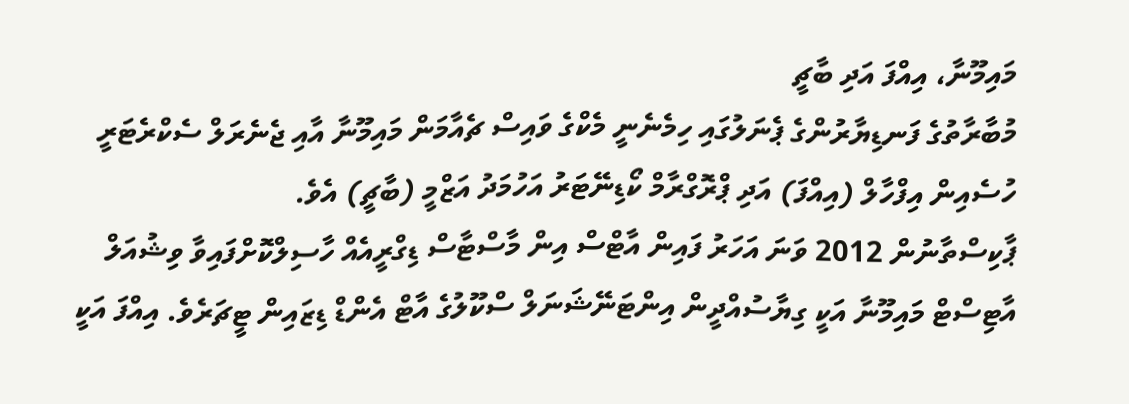މައިމޫނާ، އިއްފަ އަދި ބާޗީ
މުބާރާތުގެ ފަނޑިޔާރުންގެ ޕެނަލުގައި ހިމެނެނީ މެކްގެ ވައިސް ޗެއާމަން މައިމޫނާ އާއި ޖެނެރަލް ސެކްރެޓަރީ ހުސެއިން އިފްހާލް (އިއްފަ) އަދި ޕްރޮގްރާމް ކޯޑިނޭޓަރު އަހުމަދު އަޒްމީ (ބާޗީ) އެވެ.
ޕާކިސްތާނުން 2012 ވަނަ އަހަރު ފައިން އާޓްސް އިން މާސްޓާސް ޑިގްރީއެއް ހާސިލްކޮށްފައިވާ ވިޝުއަލް އާޓިސްޓް މައިމޫނާ އަކީ ގިޔާސުއްދީން އިންޓަނޭޝަނަލް ސްކޫލުގެ އާޓް އެންޑް ޑިޒައިން ޓީޗަރެވެ. އިއްފަ އަކީ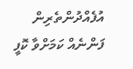އުފެއްދުންތެރިން ފަންނެއް ކަމަށްވާ ކޮފީ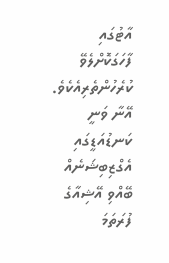އާޓުގައި ފާހަގަކޮށްލެވޭ ކުރެހުންތެރިއެކެވެ. އޭނާ ވަނީ ކަނޑުއަޑީގައި އެގްޒިބިޝަނެއް ބޭއްވި އޭޝިއާގެ ފުރަތަމަ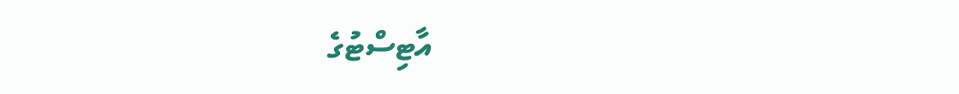އާޓިސްޓުގެ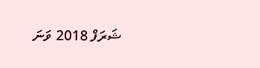ޝަރަފް 2018 ވަނަ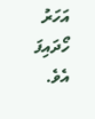އަހަރު ހޯދައިފަ އެވެ.